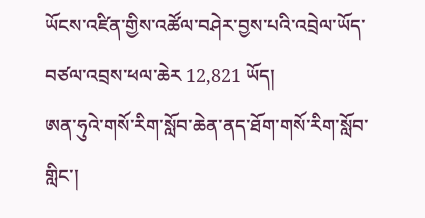ཡོངས་འཛིན་གྱིས་འཚོལ་བཤེར་བྱས་པའི་འབྲེལ་ཡོད་བཙལ་འབྲས་ཕལ་ཆེར 12,821 ཡོད།
ཨན་ཧུའེ་གསོ་རིག་སློབ་ཆེན་ནད་ཐོག་གསོ་རིག་སློབ་གླིང་།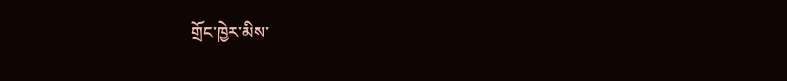གྲོང་ཁྱེར་མིས་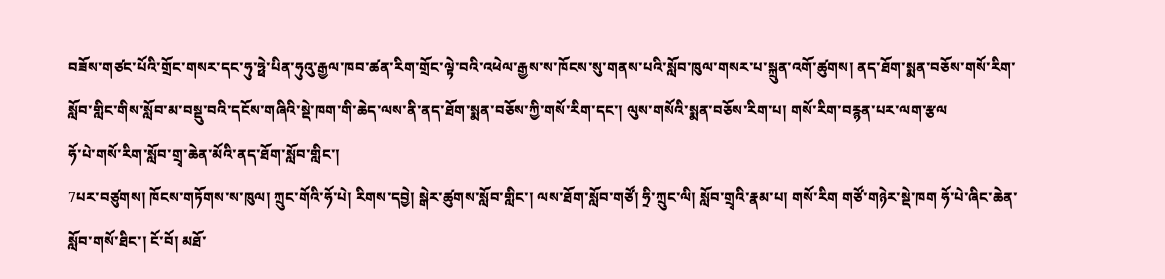བཟོས་གཙང་པོའི་གྲོང་གསར་དང་ཧུ་ཧྥེ་པིན་ཧུའུ་རྒྱལ་ཁབ་ཚན་རིག་གྲོང་ལྟེ་བའི་འཕེལ་རྒྱས་ས་ཁོངས་སུ་གནས་པའི་སློབ་ཁུལ་གསར་པ་སྐྲུན་འགོ་ཚུགས། ནད་ཐོག་སྨན་བཅོས་གསོ་རིག་སློབ་གླིང་གིས་སློབ་མ་བསྡུ་བའི་དངོས་གཞིའི་སྡེ་ཁག་གི་ཆེད་ལས་ནི་ནད་ཐོག་སྨན་བཅོས་ཀྱི་གསོ་རིག་དང་། ལུས་གསོའི་སྨན་བཅོས་རིག་པ། གསོ་རིག་བརྙན་པར་ལག་རྩལ
ཧོ་པེ་གསོ་རིག་སློབ་གྲྭ་ཆེན་མོའི་ནད་ཐོག་སློབ་གླིང་།
7པར་བཙུགས། ཁོངས་གཏོགས་ས་ཁུལ། ཀྲུང་གོའི་ཧོ་པེ། རིགས་དབྱེ། སྒེར་ཚུགས་སློབ་གླིང་། ལས་ཐོག་སློབ་གཙོ། ཧྲི་ཀྲུང་ལི། སློབ་གྲྭའི་རྣམ་པ། གསོ་རིག གཙོ་གཉེར་སྡེ་ཁག ཧོ་པེ་ཞིང་ཆེན་སློབ་གསོ་ཐིང་། ངོ་བོ། མཐོ་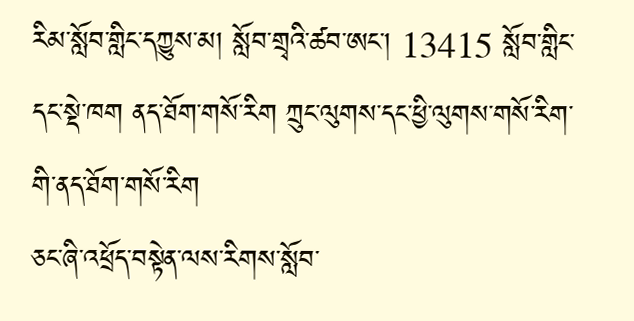རིམ་སློབ་གླིང་དཀྱུས་མ། སློབ་གྲྭའི་ཚབ་ཨང་། 13415 སློབ་གླིང་དང་སྡེ་ཁག ནད་ཐོག་གསོ་རིག ཀྲུང་ལུགས་དང་ཕྱི་ལུགས་གསོ་རིག་གི་ནད་ཐོག་གསོ་རིག
ཅང་ཞི་འཕྲོད་བསྟེན་ལས་རིགས་སློབ་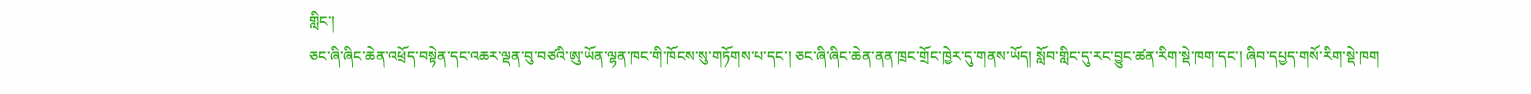གླིང་།
ཅང་ཞི་ཞིང་ཆེན་འཕྲོད་བསྟེན་དང་འཆར་ལྡན་བུ་བཙའི་ཨུ་ཡོན་ལྷན་ཁང་གི་ཁོངས་སུ་གཏོགས་པ་དང་། ཅང་ཞི་ཞིང་ཆེན་ནན་ཁྲང་གྲོང་ཁྱེར་དུ་གནས་ཡོད། སློབ་གླིང་དུ་རང་བྱུང་ཚན་རིག་སྡེ་ཁག་དང་། ཞིབ་དཔྱད་གསོ་རིག་སྡེ་ཁག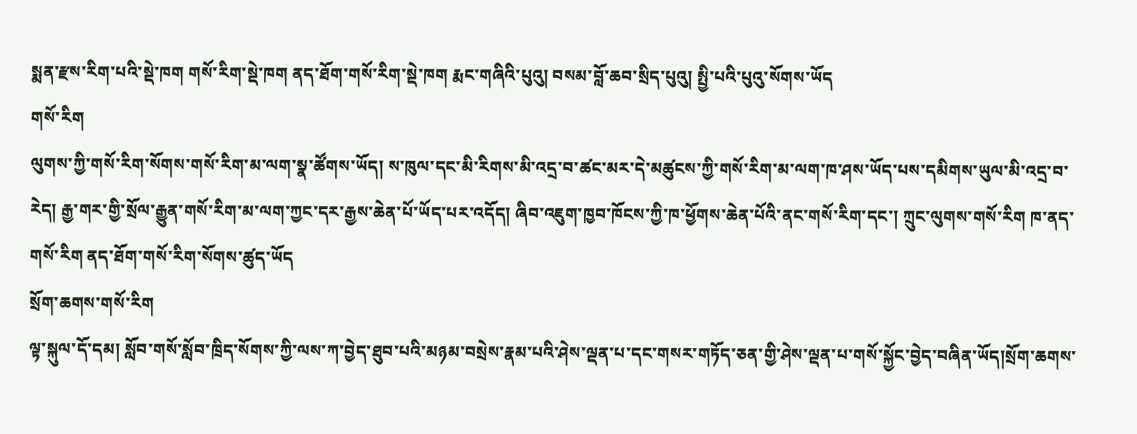སྨན་རྫས་རིག་པའི་སྡེ་ཁག གསོ་རིག་སྡེ་ཁག ནད་ཐོག་གསོ་རིག་སྡེ་ཁག རྨང་གཞིའི་པུའུ། བསམ་བློ་ཆབ་སྲིད་པུའུ། སྤྱི་པའི་པུའུ་སོགས་ཡོད
གསོ་རིག
ལུགས་ཀྱི་གསོ་རིག་སོགས་གསོ་རིག་མ་ལག་སྣ་ཚོགས་ཡོད། ས་ཁུལ་དང་མི་རིགས་མི་འདྲ་བ་ཚང་མར་དེ་མཚུངས་ཀྱི་གསོ་རིག་མ་ལག་ཁ་ཤས་ཡོད་པས་དམིགས་ཡུལ་མི་འདྲ་བ་རེད། རྒྱ་གར་གྱི་སྲོལ་རྒྱུན་གསོ་རིག་མ་ལག་ཀྱང་དར་རྒྱས་ཆེན་པོ་ཡོད་པར་འདོད། ཞིབ་འཇུག་ཁྱབ་ཁོངས་ཀྱི་ཁ་ཕྱོགས་ཆེན་པོའི་ནང་གསོ་རིག་དང་། ཀྲུང་ལུགས་གསོ་རིག ཁ་ནད་གསོ་རིག ནད་ཐོག་གསོ་རིག་སོགས་ཚུད་ཡོད
སྲོག་ཆགས་གསོ་རིག
ལྟ་སྐུལ་དོ་དམ། སློབ་གསོ་སློབ་ཁྲིད་སོགས་ཀྱི་ལས་ཀ་བྱེད་ཐུབ་པའི་མཉམ་བསྲེས་རྣམ་པའི་ཤེས་ལྡན་པ་དང་གསར་གཏོད་ཅན་གྱི་ཤེས་ལྡན་པ་གསོ་སྐྱོང་བྱེད་བཞིན་ཡོད།སྲོག་ཆགས་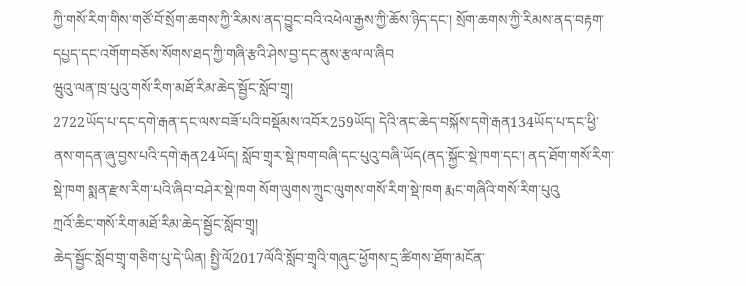ཀྱི་གསོ་རིག་གིས་གཙོ་བོ་སྲོག་ཆགས་ཀྱི་རིམས་ནད་བྱུང་བའི་འཕེལ་རྒྱས་ཀྱི་ཆོས་ཉིད་དང་། སྲོག་ཆགས་ཀྱི་རིམས་ནད་བརྟག་དཔྱད་དང་འགོག་བཅོས་སོགས་ཐད་ཀྱི་གཞི་རྩའི་ཤེས་བྱ་དང་ནུས་རྩལ་ལ་ཞིབ
ཝུའུ་ལན་ཁྲ་པུའུ་གསོ་རིག་མཐོ་རིམ་ཆེད་སྦྱོང་སློབ་གྲྭ།
2722ཡོད་པ་དང་དགེ་རྒན་དང་ལས་བཟོ་པའི་བསྡོམས་འབོར259ཡོད། དེའི་ནང་ཆེད་བསྐོས་དགེ་རྒན134ཡོད་པ་དང་ཕྱི་ནས་གདན་ཞུ་བྱས་པའི་དགེ་རྒན24ཡོད། སློབ་གྲྭར་སྡེ་ཁག་བཞི་དང་པུའུ་བཞི་ཡོད(ནད་སྐྱོང་སྡེ་ཁག་དང་། ནད་ཐོག་གསོ་རིག་སྡེ་ཁག སྨན་རྫས་རིག་པའི་ཞིབ་བཤེར་སྡེ་ཁག སོག་ལུགས་ཀྲུང་ལུགས་གསོ་རིག་སྡེ་ཁག རྨང་གཞིའི་གསོ་རིག་པུའུ
ཀྲའོ་ཆིང་གསོ་རིག་མཐོ་རིམ་ཆེད་སྦྱོང་སློབ་གྲྭ།
ཆེད་སྦྱོང་སློབ་གྲྭ་གཅིག་པུ་དེ་ཡིན། སྤྱི་ལོ2017ལོའི་སློབ་གྲྭའི་གཞུང་ཕྱོགས་དྲ་ཚིགས་ཐོག་མངོན་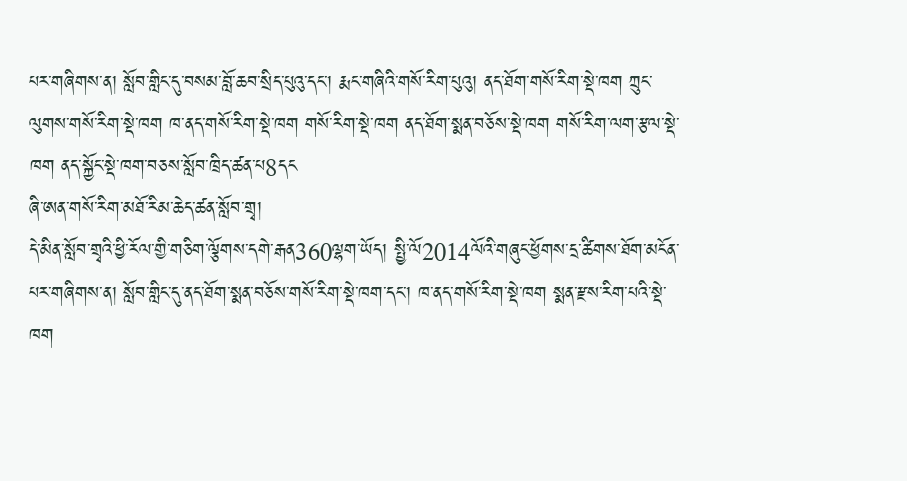པར་གཞིགས་ན། སློབ་གླིང་དུ་བསམ་བློ་ཆབ་སྲིད་པུའུ་དང་། རྨང་གཞིའི་གསོ་རིག་པུའུ། ནད་ཐོག་གསོ་རིག་སྡེ་ཁག ཀྲུང་ལུགས་གསོ་རིག་སྡེ་ཁག ཁ་ནད་གསོ་རིག་སྡེ་ཁག གསོ་རིག་སྡེ་ཁག ནད་ཐོག་སྨན་བཅོས་སྡེ་ཁག གསོ་རིག་ལག་རྩལ་སྡེ་ཁག ནད་སྐྱོང་སྡེ་ཁག་བཅས་སློབ་ཁྲིད་ཚན་པ8དང
ཞི་ཨན་གསོ་རིག་མཐོ་རིམ་ཆེད་ཚན་སློབ་གྲྭ།
དེ་མིན་སློབ་གྲྭའི་ཕྱི་རོལ་གྱི་གཅིག་ལྕོགས་དགེ་རྒན360ལྷག་ཡོད། སྤྱི་ལོ2014ལོའི་གཞུང་ཕྱོགས་དྲ་ཚིགས་ཐོག་མངོན་པར་གཞིགས་ན། སློབ་གླིང་དུ་ནད་ཐོག་སྨན་བཅོས་གསོ་རིག་སྡེ་ཁག་དང་། ཁ་ནད་གསོ་རིག་སྡེ་ཁག སྨན་རྫས་རིག་པའི་སྡེ་ཁག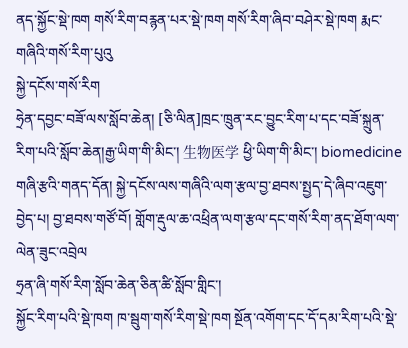ནད་སྐྱོང་སྡེ་ཁག གསོ་རིག་བརྙན་པར་སྡེ་ཁག གསོ་རིག་ཞིབ་བཤེར་སྡེ་ཁག རྨང་གཞིའི་གསོ་རིག་པུའུ
སྐྱེ་དངོས་གསོ་རིག
ཧྲེན་དབྱང་བཟོ་ལས་སློབ་ཆེན། [ཅི་ལིན]ཁྲང་ཁྲུན་རང་བྱུང་རིག་པ་དང་བཟོ་སྐྲུན་རིག་པའི་སློབ་ཆེན།རྒྱ་ཡིག་གི་མིང་། 生物医学 ཕྱི་ཡིག་གི་མིང་། biomedicine གཞི་རྩའི་གནད་དོན། སྐྱེ་དངོས་ལས་གཞིའི་ལག་རྩལ་བྱ་ཐབས་སྤྱད་དེ་ཞིབ་འཇུག་བྱེད་པ། བྱ་ཐབས་གཙོ་བོ། གློག་རྡུལ་ཆ་འཕྲིན་ལག་རྩལ་དང་གསོ་རིག་ནད་ཐོག་ལག་ལེན་ཟུང་འབྲེལ
ཧྲན་ཞི་གསོ་རིག་སློབ་ཆེན་ཅིན་ཚི་སློབ་གླིང་།
སྐྱོང་རིག་པའི་སྡེ་ཁག ཁ་སྦུག་གསོ་རིག་སྡེ་ཁག སྔོན་འགོག་དང་དོ་དམ་རིག་པའི་སྡེ་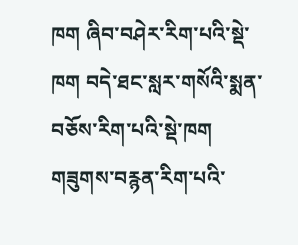ཁག ཞིབ་བཤེར་རིག་པའི་སྡེ་ཁག བདེ་ཐང་སླར་གསོའི་སྨན་བཅོས་རིག་པའི་སྡེ་ཁག གཟུགས་བརྙན་རིག་པའི་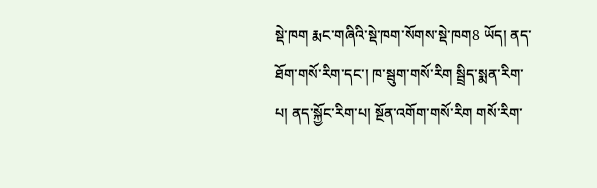སྡེ་ཁག རྨང་གཞིའི་སྡེ་ཁག་སོགས་སྡེ་ཁག8 ཡོད། ནད་ཐོག་གསོ་རིག་དང་། ཁ་སྦུག་གསོ་རིག སྦྲིད་སྨན་རིག་པ། ནད་སྐྱོང་རིག་པ། སྔོན་འགོག་གསོ་རིག གསོ་རིག་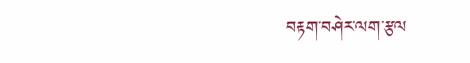བརྟག་བཤེར་ལག་རྩལ